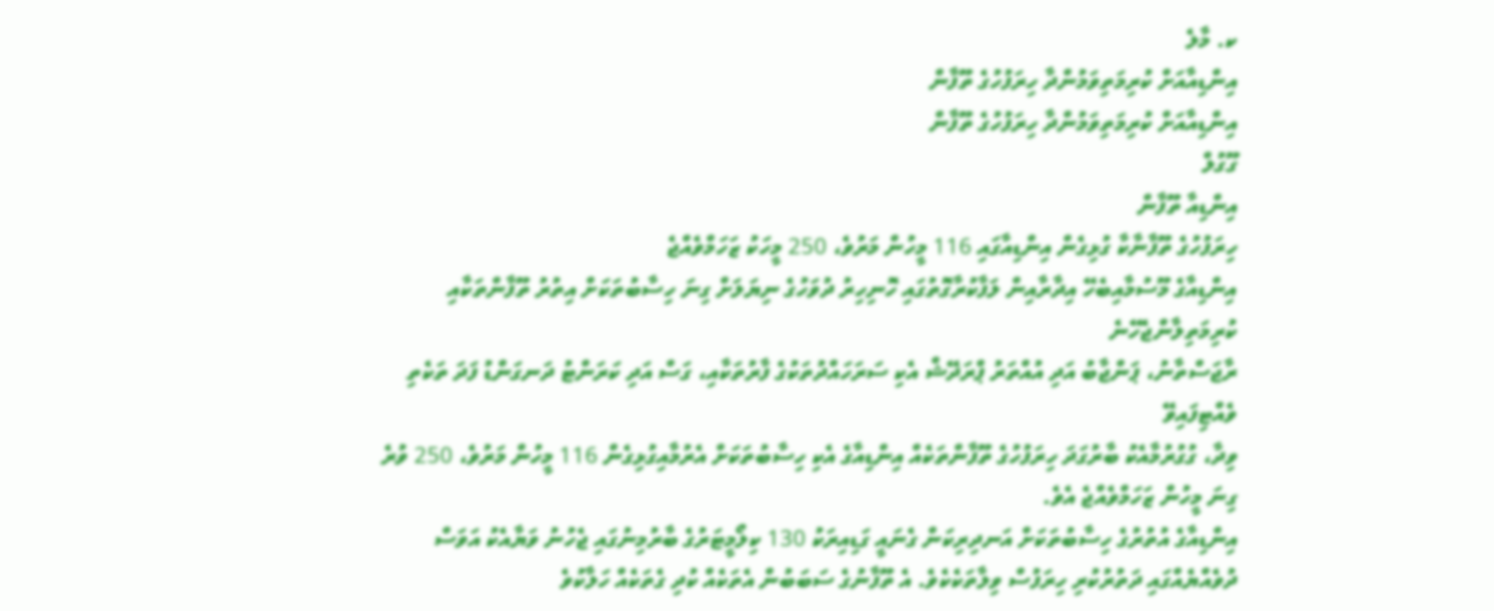ކ. މާލެ
އިންޑިއާއަށް ކުރިމަތިވަމުންދާ ހިރަފުހުގެ ތޫފާން
އިންޑިއާއަށް ކުރިމަތިވަމުންދާ ހިރަފުހުގެ ތޫފާން
ގޫގުލް
އިންޑިއާ ތޫފާން
ހިރަފުހުގެ ތޫފާނާކާ ގުޅިގެން އިންޑިއާގައި 116 މީހުން މަރުވެ، 250 މީހަކު ޒަހަމްވެއްޖެ
އިންޑިއާގެ މޫސުމާއިބެހޭ އިދާރާއިން ލަފާކުރާގޮތުގައި ހޮނިހިރު ދުވަހުގެ ނިޔަލަށް ގިނަ ހިސާބުތަކަށް އިތުރު ތޫފާންތަކާއި ކުރިމަތިލާންޖެހޭނެ
ރާޖަސްތާނު، ޕަންޖާބު އަދި އުއްތަރު ޕްރަދޭޝް އެކި ސަރަހައްދުތަކުގެ ފާރުތަކާއި، ގަސް އަދި ކަރަންޓު ދަނގަންޑު ފަދަ ތަކެތި ވެއްޓިފައިވޭ
ވިދާ، ގުގުރުމާއެކު ބާރުގަދަ ހިރަފުހުގެ ތޫފާންތަކެއް އިންޑިއާގެ އެކި ހިސާބުތަކަށް އެރުމާއިގުޅިގެން 116 މީހުން މަރުވެ، 250 ވުރެ ގިނަ މީހުން ޒަހަމްވެއްޖެ އެވެ.
އިންޑިއާގެ އުތުރުގެ ހިސާބުތަކަށް އަނދިރިކަން ގެނައީ ގަޑިއިރަކު 130 ކިލޯމީޓަރުގެ ބާރުމިނުގައި ޖެހުނު ވަޔާއެކު އަވަސް ދުވެއްޔެއްގައި ދަތުރުކުރި ހިރަފުސް ވިލާތަކެކެވެ. އެ ތޫފާނުގެ ސަބަބުން އެތަކެއް ކުދި ގެތަކެއް ހަލާކުވެ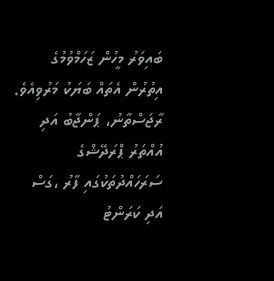ބައިވަރު މީހުން ޒަހަމްވުމުގެ އިތުރުން އެތައް ބަޔަކު މަރުވިއެވެ.
ރާޖަސްތާނު، ޕަންޖާބު އަދި އުއްތަރު ޕްރަދޭޝްގެ ސަރަހައްދުތަކުގައި ފާރު ،ގަސް އަދި ކަރަންޓު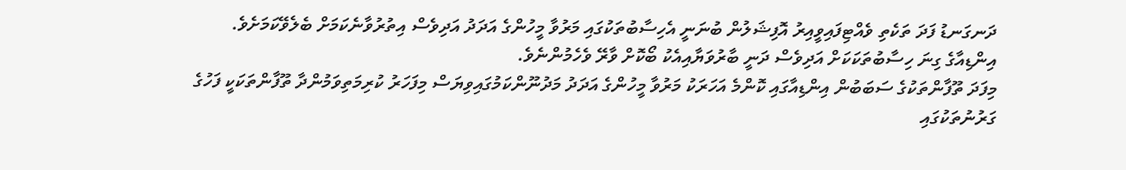ދަނގަނޑު ފަދަ ތަކެތި ވެއްޓިފައިވީއިރު އޮފިޝަލުން ބުނަނީ އެހިސާބުތަކުގައި މަރުވާ މީހުންގެ އަދަދު އަދިވެސް އިތުރުވާނެކަމަށް ބެލެވޭކަމަށެވެ.
އިންޑިއާގެ ގިނަ ހިސާބުތަކަކަށް އަދިވެސް ދަނީ ބާރުވަޔާއިއެކު ބޯކޮށް ވާރޭ ވެހެމުންނެވެ.
މިފަދަ ތޫފާންތަކުގެ ސަބަބުން އިންޑިއާގައި ކޮންމެ އަހަރަކު މަރުވާ މީހުންގެ އަދަދު މަދުނޫންކަމުގައިވިޔަސް މިފަހަރު ކުރިމަތިވަމުންދާ ތޫފާންތަކަކީ ފަހުގެ ގަރުނުތަކުގައި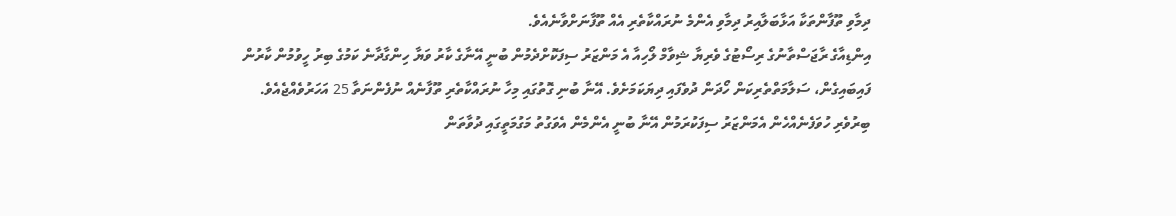ދިމާވި ތޫފާންތަކާ އަޅާބަލާއިރު ދިމާވި އެންމެ ނުރައްކާތެރި އެއް ތޫފާނަށްވާނެއެވެ.
އިންޑިއާގެ ރާޖަސްތާނުގެ ރިސޯޓުގެ ވެރިޔާ ޝިވާމް ލޯހިއާ އެ މަންޒަރު ސިފަކޮށްދެމުން ބުނީ އޭނާގެ ކާރު ވަޔާ ހިންގާދާނެ ކަމުގެ ބިރު ހީވުމުން ކާރުން ފައިބައިގެން، ސަލާމަތްތެރިކަން ހޯދަން ދުވެފައި ދިޔަކަމަށެވެ. އޭނާ ބުނި ގޮތުގައި މިހާ ނުރައްކާތެރި ތޫފާނެއް ނުފެންނަތާ 25 އަހަރުވެއްޖެއެވެ. ބިރުވެރި ހުވަފެނެއްހެން އެމަންޒަރު ސިފަކުރަމުން އޭނާ ބުނީ އެންމެން އެވަގުތު މަގުމަތީގައި ދުވާތަން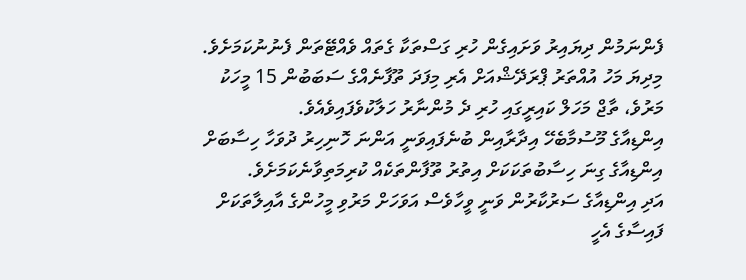ފެންނަމުން ދިޔައިރު ވަށައިގެން ހުރި ގަސްތަކާ ގެތައް ވެއްޓޭތަން ފެނުނުކަމަށެވެ.
މިދިޔަ މަހު އުއްތަރު ޕްރަދޭޝްއަށް އެރި މިފަދަ ތޫފާނެއްގެ ސަބަބުން 15 މީހަކު މަރުވެ، ތާޖް މަހަލް ކައިރީގައި ހުރި ދެ މުންނާރު ހަލާކުވެފައިވެއެވެ.
އިންޑިއާގެ މޫސުމާބެހޭ އިދާރާއިން ބުނެފައިވަނީ އަންނަ ހޮނިހިރު ދުވަހާ ހިސާބަށް އިންޑިއާގެ ގިނަ ހިސާބުތަކަކަށް އިތުރު ތޫފާންތަކެއް ކުރިމަތިވާނެކަމަށެވެ.
އަދި އިންޑިއާގެ ސަރުކާރުން ވަނީ ވީހާވެސް އަވަހަށް މަރުވި މީހުންގެ އާއިލާތަކަށް ފައިސާގެ އެހީ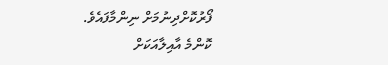ފޯރުކޮށްދިނުމަށް ނިންމާފައެވެ. ކޮންމެ އާއިލާއަކަށް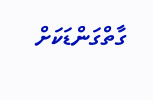ގާތްގަންޑަކަށް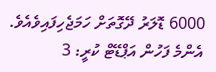6000 ޑޮލަރު ދޭގޮތަށް ހަމަޖެހިފައިވެއެވެ.
އެންމެ ފަހުން އަޕްޑޭޓް ކުރީ: 3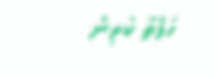ހަފްތާ ކުރިން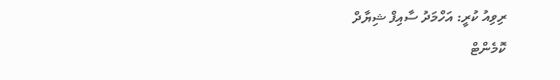ރިވިއު ކުރީ: އަހްމަދު ސާއިފް ޝިޔާދް
ކޮމެންޓް